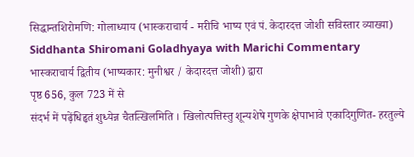सिद्धान्तशिरोमणि: गोलाध्याय (भास्कराचार्य - मरीचि भाष्य एवं पं. केदारदत्त जोशी सविस्तार व्याख्या)
Siddhanta Shiromani Goladhyaya with Marichi Commentary
भास्कराचार्य द्वितीय (भाष्यकार: मुनीश्वर / केदारदत्त जोशी) द्वारा
पृष्ठ 656, कुल 723 में से
संदर्भ में पढ़ेंधिहृतं शुध्येन्न चैतत्खिलमिति । खिलोत्पत्तिस्तु शून्यशेषे गुणके क्षेपाभावे एकादिगुणित- हरतुल्ये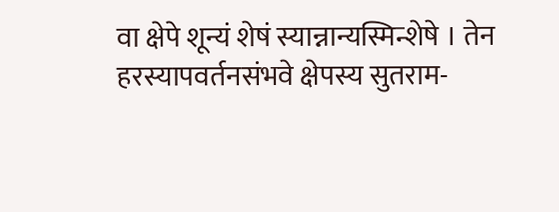वा क्षेपे शून्यं शेषं स्यान्नान्यस्मिन्शेषे । तेन हरस्यापवर्तनसंभवे क्षेपस्य सुतराम-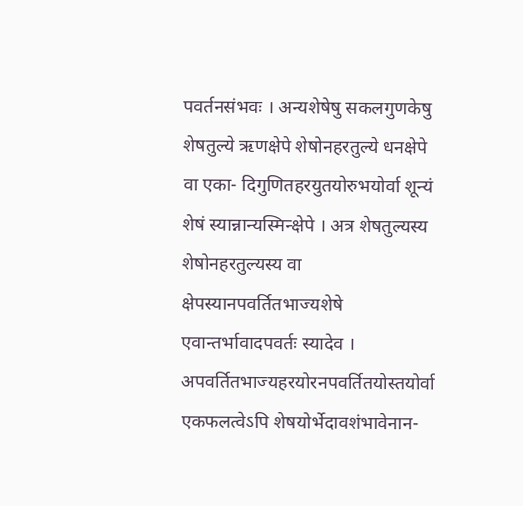पवर्तनसंभवः । अन्यशेषेषु सकलगुणकेषु शेषतुल्ये ऋणक्षेपे शेषोनहरतुल्ये धनक्षेपे वा एका- दिगुणितहरयुतयोरुभयोर्वा शून्यं शेषं स्यान्नान्यस्मिन्क्षेपे । अत्र शेषतुल्यस्य शेषोनहरतुल्यस्य वा क्षेपस्यानपवर्तितभाज्यशेषे एवान्तर्भावादपवर्तः स्यादेव । अपवर्तितभाज्यहरयोरनपवर्तितयोस्तयोर्वा एकफलत्वेऽपि शेषयोर्भेदावशंभावेनान-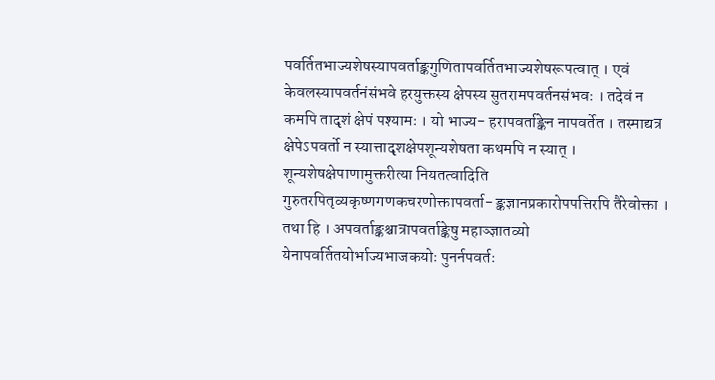पवर्तितभाज्यशेषस्यापवर्ताङ्कगुणितापवर्तितभाज्यशेषरूपत्वात् । एवं केवलस्यापवर्तनंसंभवे हरयुक्तस्य क्षेपस्य सुतरामपवर्तनसंभवः । तदेवं न कमपि तादृशं क्षेपं पश्यामः । यो भाज्य- हरापवर्ताङ्केन नापवर्तेत । तस्माद्यत्र क्षेपेऽपवर्तो न स्यात्तादृशक्षेपशून्यशेषता कथमपि न स्यात् । शून्यशेषक्षेपाणामुक्तरीत्या नियतत्वादिति गुरुतरपितृव्यकृष्णगणकचरणोक्तापवर्ता- ङ्कज्ञानप्रकारोपपत्तिरपि तैरेवोक्ता । तथा हि । अपवर्ताङ्कश्चात्रापवर्ताङ्केषु महाञ्ज्ञातव्यो येनापवर्तितयोर्भाज्यभाजकयोः पुनर्नपवर्तः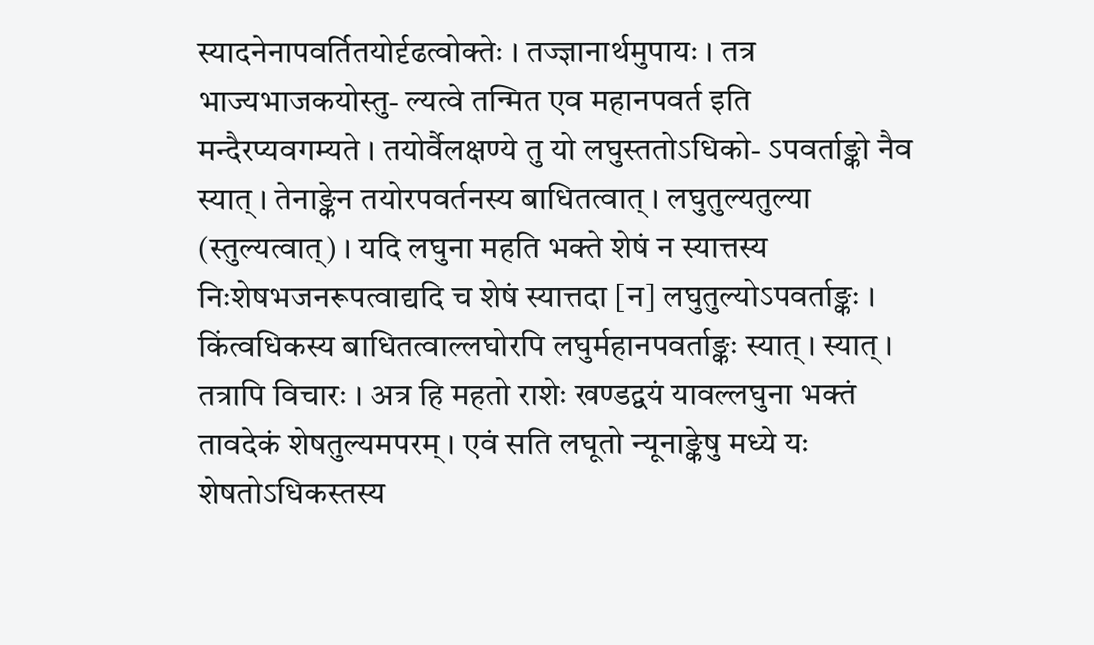स्यादनेनापवर्तितयोर्दृढत्वोक्तेः । तज्ज्ञानार्थमुपायः । तत्र भाज्यभाजकयोस्तु- ल्यत्वे तन्मित एव महानपवर्त इति मन्दैरप्यवगम्यते । तयोर्वैलक्षण्ये तु यो लघुस्ततोऽधिको- ऽपवर्ताङ्को नैव स्यात् । तेनाङ्केन तयोरपवर्तनस्य बाधितत्वात् । लघुतुल्यतुल्या (स्तुल्यत्वात्) । यदि लघुना महति भक्ते शेषं न स्यात्तस्य निःशेषभजनरूपत्वाद्यदि च शेषं स्यात्तदा [न] लघुतुल्योऽपवर्ताङ्कः । किंत्वधिकस्य बाधितत्वाल्लघोरपि लघुर्महानपवर्ताङ्कः स्यात् । स्यात् । तत्रापि विचारः । अत्र हि महतो राशेः खण्डद्वयं यावल्लघुना भक्तं तावदेकं शेषतुल्यमपरम् । एवं सति लघूतो न्यूनाङ्केषु मध्ये यः शेषतोऽधिकस्तस्य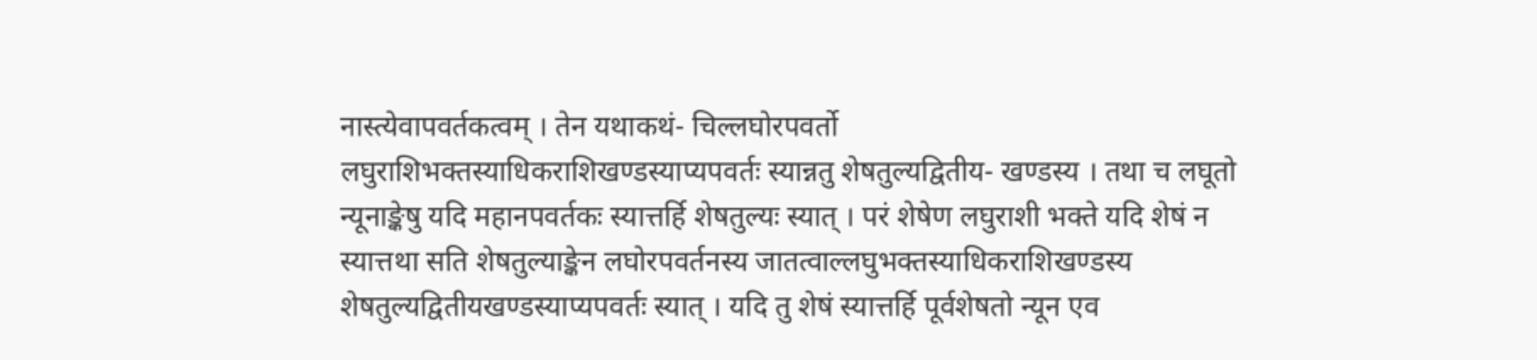नास्त्येवापवर्तकत्वम् । तेन यथाकथं- चिल्लघोरपवर्तो लघुराशिभक्तस्याधिकराशिखण्डस्याप्यपवर्तः स्यान्नतु शेषतुल्यद्वितीय- खण्डस्य । तथा च लघूतो न्यूनाङ्केषु यदि महानपवर्तकः स्यात्तर्हि शेषतुल्यः स्यात् । परं शेषेण लघुराशी भक्ते यदि शेषं न स्यात्तथा सति शेषतुल्याङ्केन लघोरपवर्तनस्य जातत्वाल्लघुभक्तस्याधिकराशिखण्डस्य शेषतुल्यद्वितीयखण्डस्याप्यपवर्तः स्यात् । यदि तु शेषं स्यात्तर्हि पूर्वशेषतो न्यून एव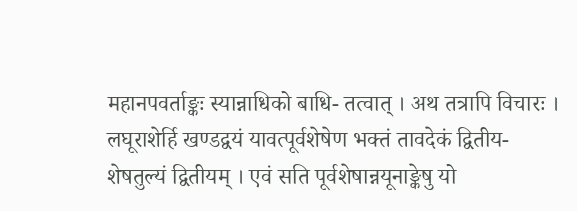महानपवर्ताङ्कः स्यान्नाधिको बाधि- तत्वात् । अथ तत्रापि विचारः । लघूराशेर्हि खण्डद्वयं यावत्पूर्वशेषेण भक्तं तावदेकं द्वितीय- शेषतुल्यं द्वितीयम् । एवं सति पूर्वशेषान्नयूनाङ्केषु यो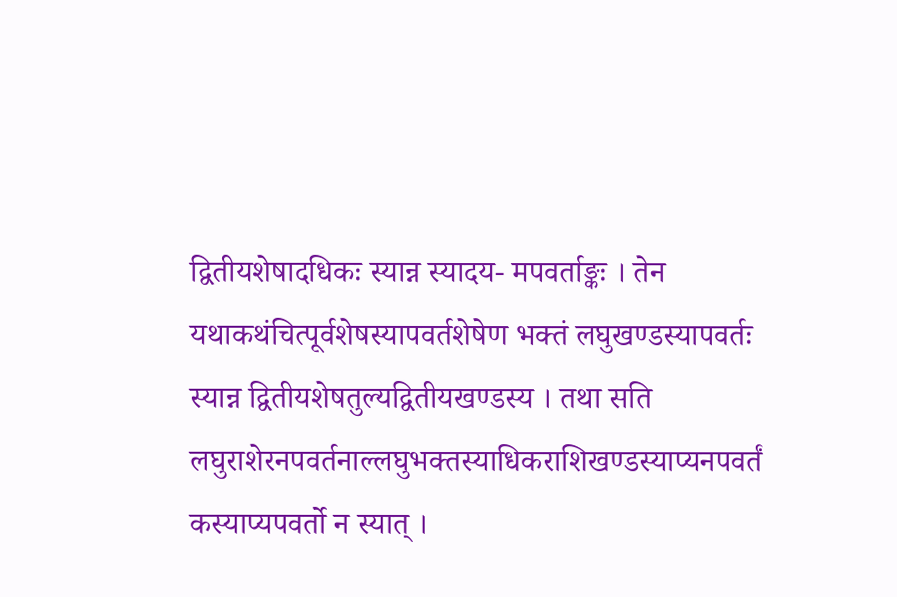द्वितीयशेषादधिकः स्यान्न स्यादय- मपवर्ताङ्कः । तेन यथाकथंचित्पूर्वशेषस्यापवर्तशेषेण भक्तं लघुखण्डस्यापवर्तः स्यान्न द्वितीयशेषतुल्यद्वितीयखण्डस्य । तथा सति लघुराशेरनपवर्तनाल्लघुभक्तस्याधिकराशिखण्डस्याप्यनपवर्तं कस्याप्यपवर्तो न स्यात् ।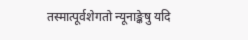तस्मात्पूर्वशेगतो न्यूनाङ्केषु यदि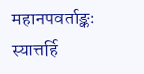महानपवर्ताङ्कः स्यात्तर्हि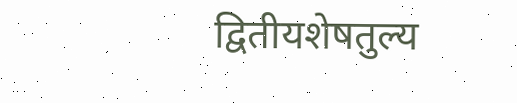द्वितीयशेषतुल्य